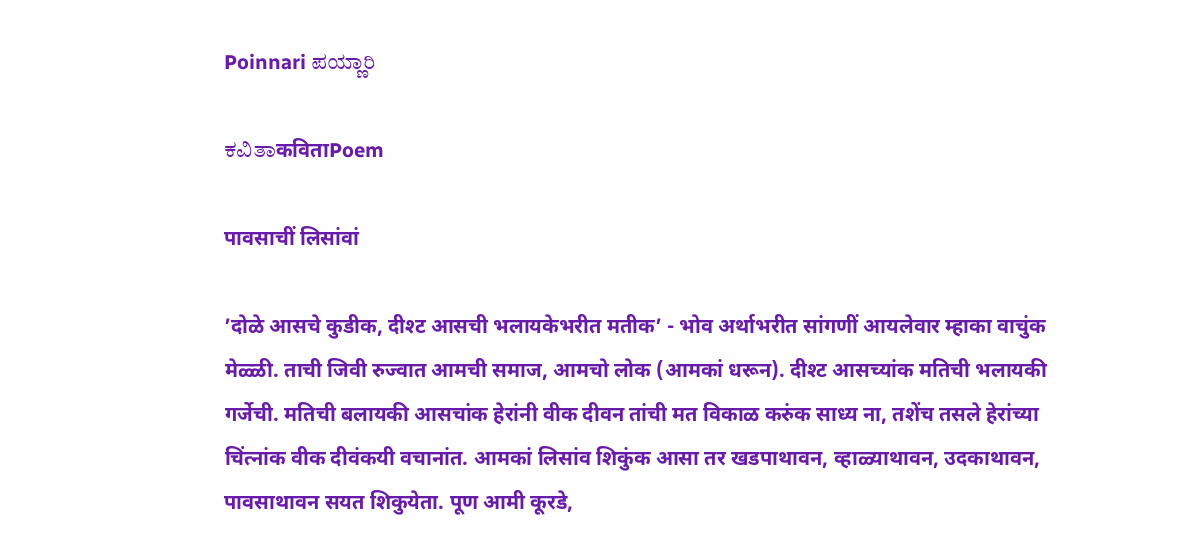Poinnari ಪಯ್ಣಾರಿ

ಕವಿತಾकविताPoem

पावसाचीं लिसांवां

’दोळे आसचे कुडीक, दीश्ट आसची भलायकेभरीत मतीक’ - भोव अर्थाभरीत सांगणीं आयलेवार म्हाका वाचुंक मेळ्ळी. ताची जिवी रुज्वात आमची समाज, आमचो लोक (आमकां धरून). दीश्ट आसच्यांक मतिची भलायकी गर्जेची. मतिची बलायकी आसचांक हेरांनी वीक दीवन तांची मत विकाळ करुंक साध्य ना, तशेंच तसले हेरांच्या चिंत्नांक वीक दीवंक‌यी वचानांत. आमकां लिसांव शिकुंक आसा तर खडपाथावन, व्हाळ्याथावन, उदकाथावन, पावसाथावन सयत शिकुयेता. पूण आमी कूर‍डे,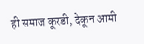ही समाज कूर‍डी, देकून आमी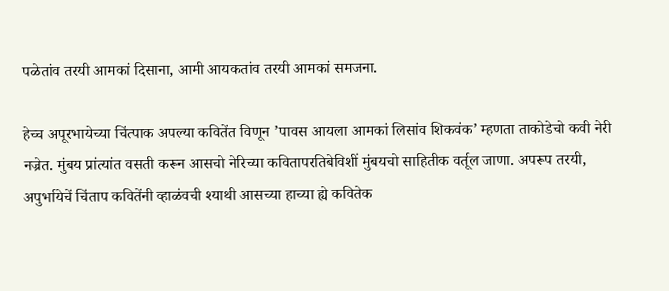पळेतांव तर‌यी आमकां दिसाना, आमी आयकतांव तर‌यी आमकां समजना.

हेच्च अपूर‍भायेच्या चिंत्पाक अपल्या कवितेंत विणून ’पावस आयला आमकां लिसांव शिकवंक’ म्हणता ताकोडेचो कवी नेरी नज्रेत. मुंबय प्रांत्यांत वसती करून आसचो नेरिच्या कवितापरतिबेविशीं मुंबयचो साहितीक वर्तूल जाणा. अपरूप तर‌यी, अपुर्भायेचें चिंताप कवितेंनी व्हाळंवची श्याथी आसच्या हाच्या ह्ये कवितेक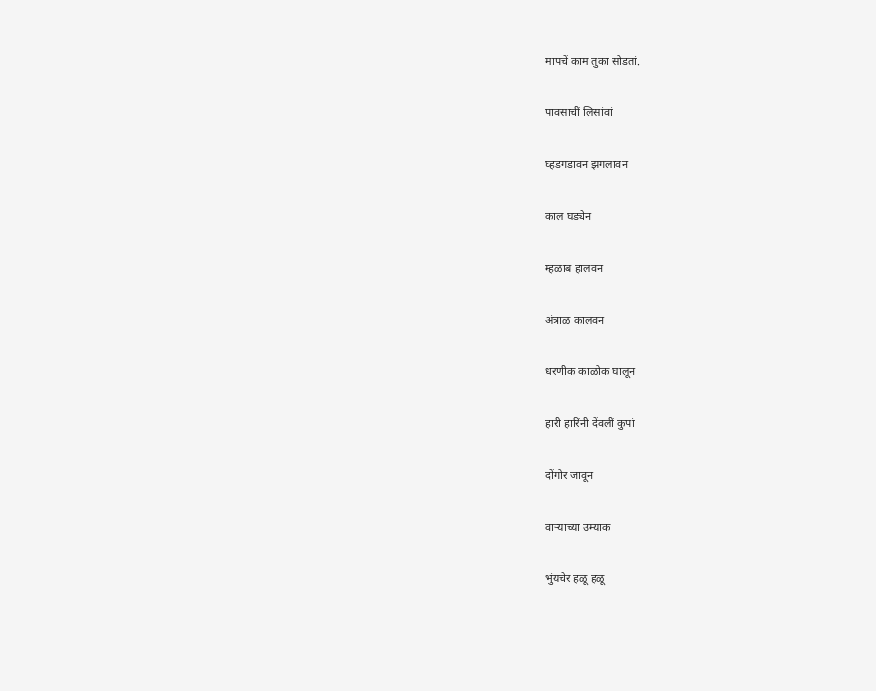मापचें काम तुका सोडतां.

पावसाचीं लिसांवां

घ्हडगडावन झगलावन

काल घड्येन

म्हळाब हालवन

अंत्राळ कालवन

धर‍णीक काळोक घालून

हारी हारिंनी देंवलीं कुपां

दोंगोर जावून

वाऱ्याच्या उम्याक

भुंयचेर हळू हळू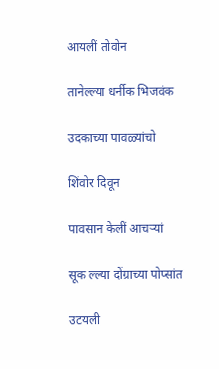आयलीं तोवोन

तानेल्ल्या धर्नीक भिजवंक

उदकाच्या पावळ्यांचो

शिंवोर दिवून

पावसान केलीं आचऱ्यां

सूक ल्ल्या दोंग्राच्या पोप्सांत

उटयली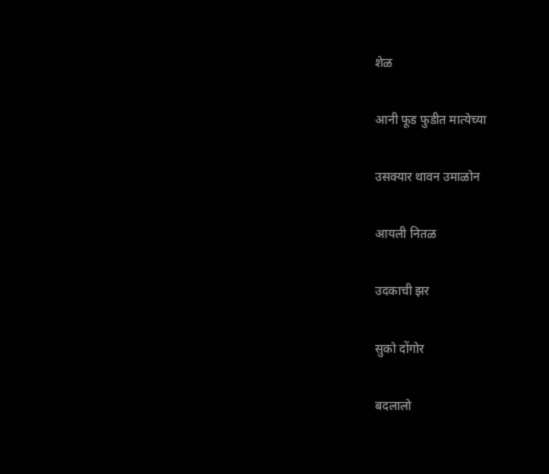शेळ

आनी फूड फुडीत मात्येच्या

उसक्यार थावन उमाळोन

आयली नितळ

उदकाची झर

सुको दोंगोर

बदलालो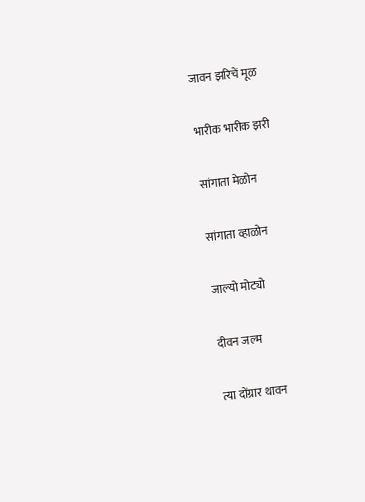जावन झरिचें मूळ

भारीक भारीक झरी

सांगाता मेळोन

सांगाता व्हाळोन

जाल्यो मोट्यो

दीवन जल्म

त्या दोंग्रार थावन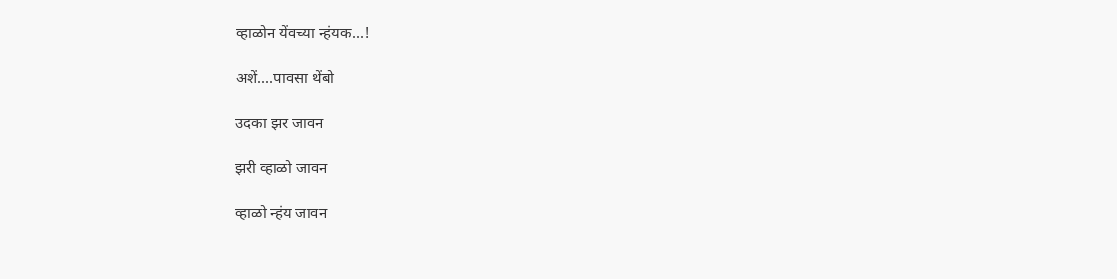व्हाळोन येंवच्या न्हंयक...!

अशें....पावसा थेंबो

उदका झर जावन

झरी व्हाळो जावन

व्हाळो न्हंय जावन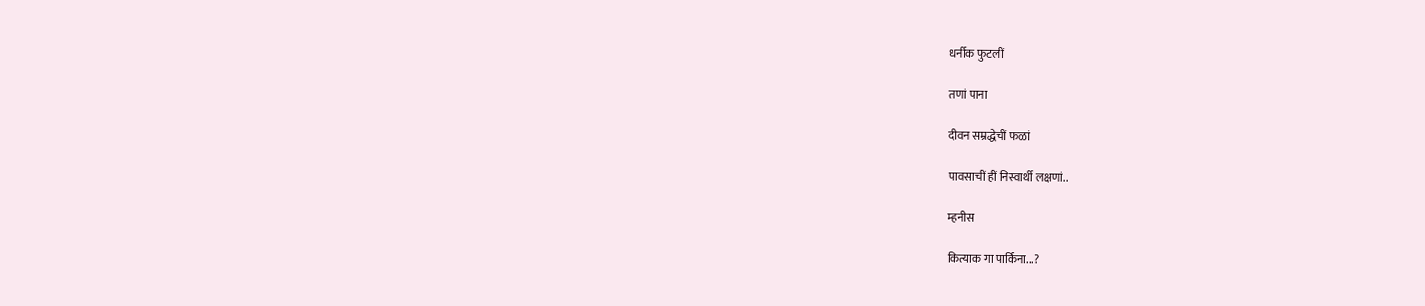धर्नीक फुटलीं

तणां पाना

दीवन सम्रद्धेचीं फळां

पावसाचीं हीं निस्वार्थी लक्षणां..

म्हनीस

कित्याक गा पार्किना...?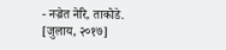- नज्रेत नेरि, ताकोडे. [जुलाय, २०१७]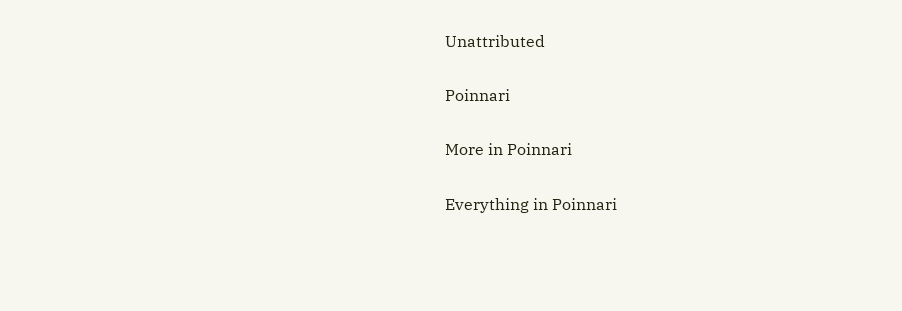Unattributed

Poinnari

More in Poinnari

Everything in Poinnari